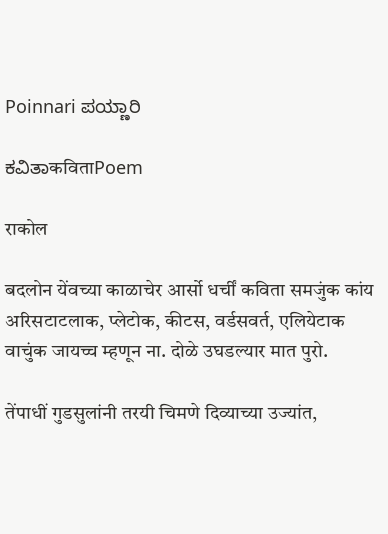Poinnari ಪಯ್ಣಾರಿ

ಕವಿತಾकविताPoem

राकोल

बदलोन येंवच्या काळाचेर आर्सो धर्चीं कविता समजुंक कांय अरिसटाटलाक, प्लेटोक, कीटस, वर्डस‌वर्त, एलियेटाक वाचुंक जाय‌च्च म्हणून ना. दोळे उघडल्यार मात पुरो.

तेंपाधीं गुडसुलांनी तर‌यी चिमणे दिव्याच्या उज्यांत,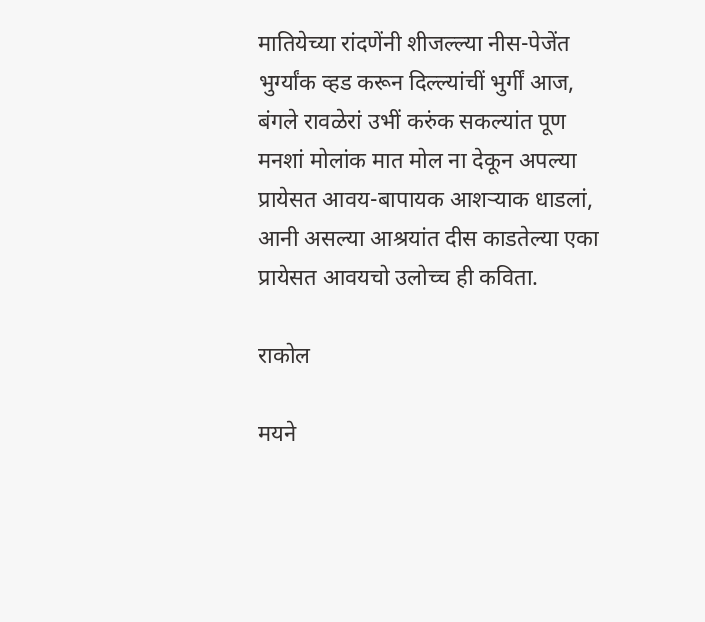मातियेच्या रांदणेंनी शीज‌ल्ल्या नीस-पेजेंत भुर्ग्यांक व्हड करून दिल्ल्यांचीं भुर्गीं आज, बंगले रावळेरां उभीं करुंक सकल्यांत पूण मनशां मोलांक मात मोल ना देकून अपल्या प्रायेसत आवय-बापायक आशऱ्याक धाडलां, आनी असल्या आश्र‍यांत दीस काडतेल्या एका प्रायेसत आवयचो उलोच्च ही कविता.

राकोल

मयने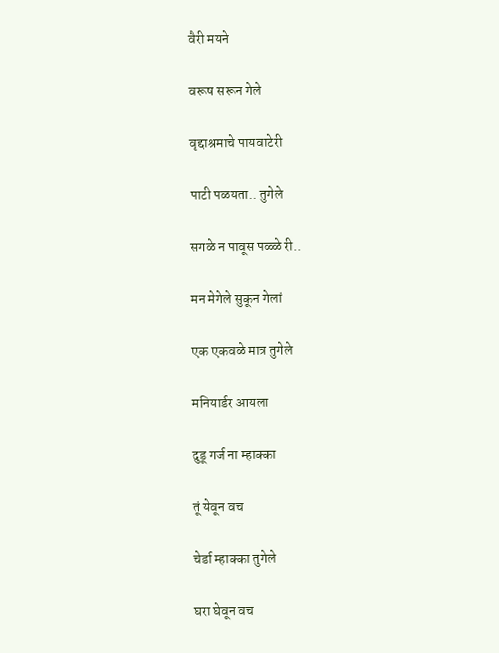वैरी मयने

वरूष सरून गेले

वृद्दाश्रमाचे पायवाटेरी

पाटी पळयता.. तुगेले

सगळे न पावूस पळ्ळे री..

मन मेगेले सुकून गेलां

एक एकवळे मात्र तुगेले

मनियार्डर आयला

दुडू गर्ज ना म्हाक्का

तूं येवून वच

चेर्डा म्हाक्का तुगेले

घरा घेवून वच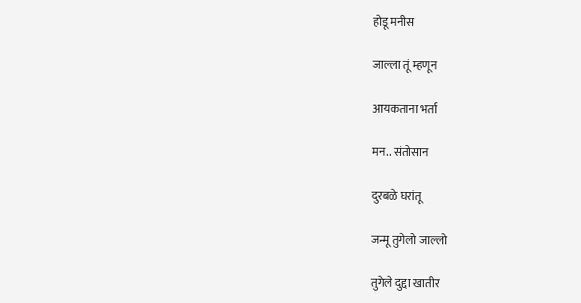होडू मनीस

जाल्ला तूं म्हणून

आयकताना भर्ता

मन.. संतोसान

दुरबळे घरांतू

जन्मू तुगेलो जाल्लो

तुगेले दुद्दा खातीर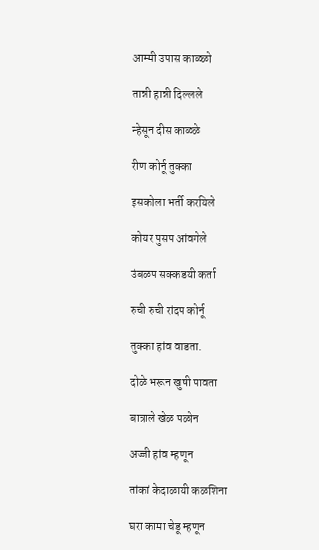आम्मी उपास काळ्ळो

तान्नी हान्नी दिल्लले

न्हेसून दीस काळ्ळे

रीण कोर्नू तुक्का

इसकोला भर्ती करयिले

कोयर पुसप आंवगेले

उंबळप सक्कडयी कर्ता

रुची रुची रांदप कोर्नू

तुक्का हांव वाडता.

दोळे भरून खुषी पावता

बात्राले खेळ पळोन

अज्जी हांव म्हणून

तांकां केदाळायी कळशिना

घरा कामा चेडू म्हणून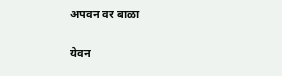अपवन वर बाळा

येवन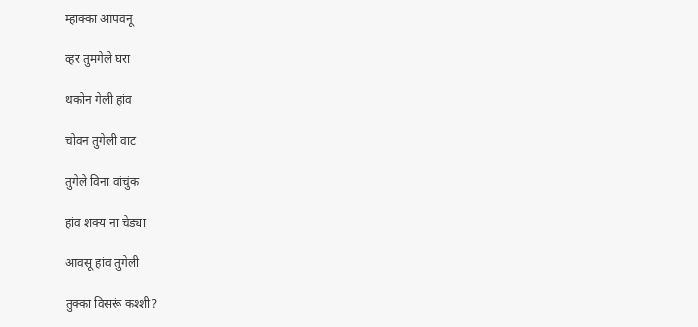म्हाक्का आपवनू

व्हर तुमगेले घरा

थकोन गेली हांव

चोवन तुगेली वाट

तुगेले विना वांचुंक

हांव शक्य ना चेड्या

आवसू हांव तुगेली

तुक्का विसरूं कश्शी?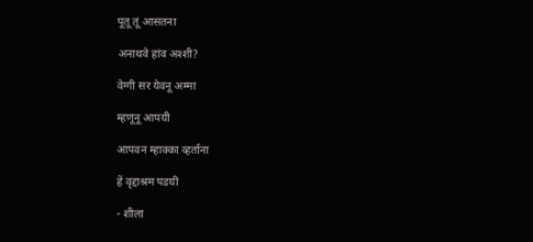पूतू तूं आसतना

अनाथवे हांव अश्शी?

वेग्गी सर येवनू अम्मा

म्हणूनू आपयी

आपवन म्हाक्का व्हर्ताना

हें वृद्दाश्रम पडयी

- शीला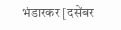भंडार‌कर [दसेंबर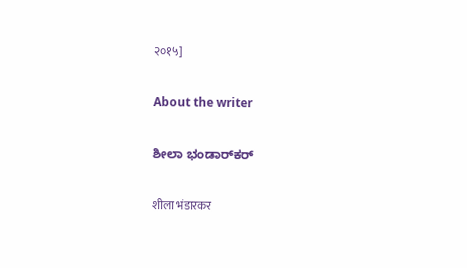२०१५]

About the writer

ಶೀಲಾ ಭಂಡಾರ್‌ಕರ್

शीला भंडार‌कर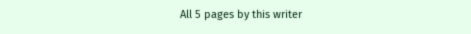All 5 pages by this writer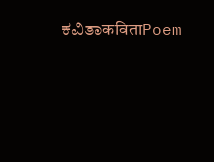ಕವಿತಾकविताPoem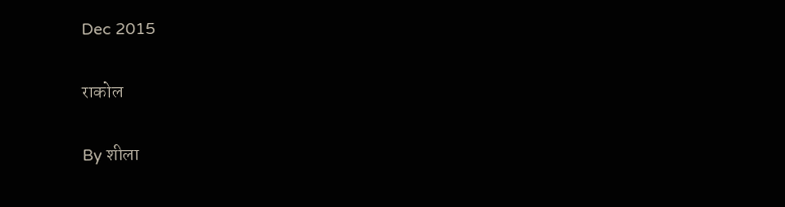Dec 2015

राकोल

By शीला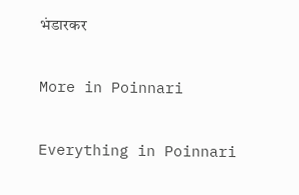भंडार‌कर

More in Poinnari

Everything in Poinnari